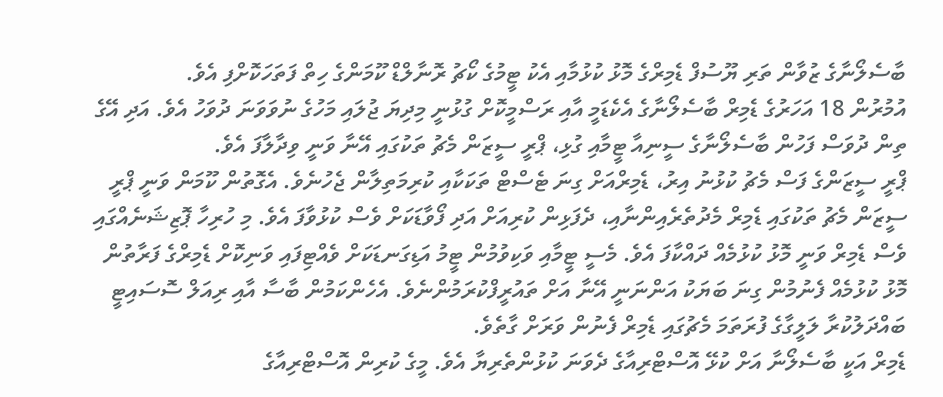ބާސެލޯނާގެ ޒުވާން ތަރި ޔޫސުފް ޑެމިރްގެ މޮޅު ކުޅުމާއި އެކު ޓީމުގެ ކޯޗު ރޮނާލްޑް ކޫމަންގެ ހިތް ފަތަހަކޮށްފި އެވެ.
އުމުރުން 18 އަހަރުގެ ޑެމިރް ބާސެލޯނާގެ އެކެޑަމީ އާއި ރަސްމީކޮށް ގުޅުނީ މިދިޔަ ޖުލައި މަހުގެ ނުވަވަނަ ދުވަހު އެވެ. އަދި އޭގެ ތިން ދުވަސް ފަހުން ބާސެލޯނާގެ ސީނިއާ ޓީމާއި ގުޅި، ޕްރީ ސީޒަން މެޗު ތަކުގައި އޭނާ ވަނީ ވިދާލާފަ އެވެ.
ޕްރީ ސީޒަންގެ ފަސް މެޗު ކުޅުނު އިރު، ޑެމިރްއަށް ގިނަ ޓެސްޓް ތަކަކާއި ކުރިމަތިލާން ޖެހުނެވެ. އެގޮތުން ކޫމަން ވަނީ ޕްރީ ސީޒަން މެޗު ތަކުގައި ޑެމިރް މެދުތެރެއިންނާއި، ދެފަޅިން ކުރިއަށް އަދި ފޯވާޑަކަށް ވެސް ކުޅުވާފަ އެވެ. މި ހުރިހާ ޕޮޒިޝަނެއްގައި ވެސް ޑެމިރް ވަނީ މޮޅު ކުޅުމެއް ދައްކާފަ އެވެ. މެސީ ޓީމާއި ވަކިވުމުން ޓީމު އަޑިގަނޑަކަށް ވެއްޓިފައި ވަނިކޮށް ޑެމިރްގެ ފަރާތުން މޮޅު ކުޅުމެއް ފެނުމުން ގިނަ ބަޔަކު އަންނަނީ އޭނާ އަށް ތައުރީފްކުރަމުންނެވެ. އެހެންކަމުން ބާސާ އާއި ރިއަލް ސޮސައިޓީ ބައްދަލުކުރާ ލަލީގާގެ ފުރަތަމަ މެޗުގައި ޑެމިރް ފެނުން ވަރަށް ގާތެވެ.
ޑެމިރް އަކީ ބާސެލޯނާ އަށް ކުޅޭ އޮސްޓްރިއާގެ ދެވަނަ ކުޅުންތެރިޔާ އެވެ. މީގެ ކުރިން އޮސްޓްރިއާގެ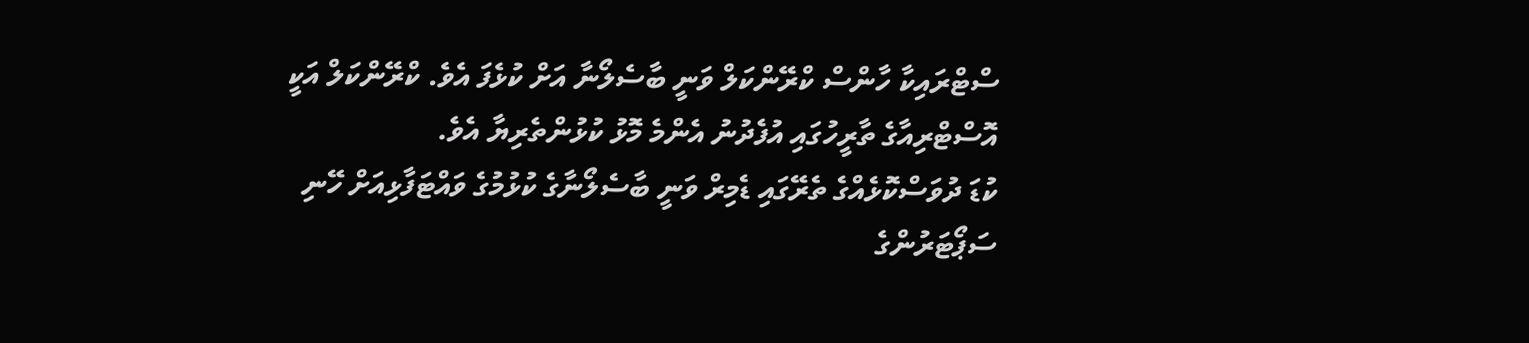ސްޓްރައިކާ ހާންސް ކްރޭންކަލް ވަނީ ބާސެލޯނާ އަށް ކުޅެފަ އެވެ. ކްރޭންކަލް އަކީ އޮސްޓްރިއާގެ ތާރީހުގައި އުފެދުނު އެންމެ މޮޅު ކުޅުންތެރިޔާ އެވެ.
ކުޑަ ދުވަސްކޮޅެއްގެ ތެރޭގައި ޑެމިރް ވަނީ ބާސެލޯނާގެ ކުޅުމުގެ ވައްޓަފާޅިއަށް ހޭނި ސަޕޯޓަރުންގެ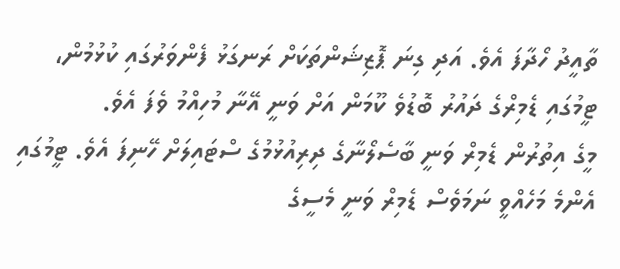ތާއީދު ހޯދާފަ އެވެ. އަދި ގިނަ ޕޮޒިޝަންތަކަށް ރަނގަޅު ފެންވަރުގައި ކުޅުމުން، ޓީމުގައި ޑެމިރްގެ ދައުރު ބޮޑުވެ ކޫމަން އަށް ވަނީ އޭނާ މުހިއްމު ވެފަ އެވެ.
މީގެ އިތުރުން ޑެމިރް ވަނީ ބާސެލޯނާގެ ދިރިއުޅުމުގެ ސްޓައިލަށް ހޭނިފަ އެވެ. ޓީމުގައި އެންމެ މަހެއްވީ ނަމަވެސް ޑެމިރް ވަނީ މެސީގެ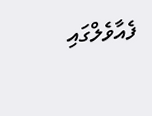ފެއާވެލްގައި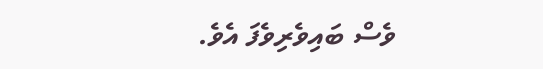ވެސް ބައިވެރިވެފަ އެވެ.